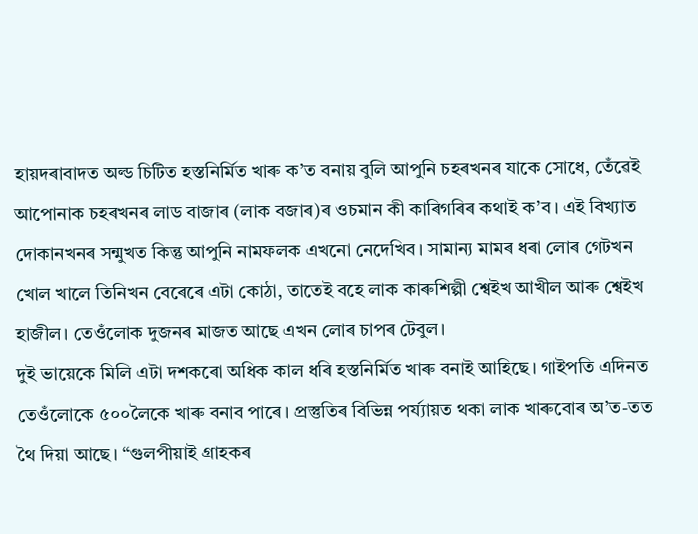হায়দৰাবাদত অল্ড চিটিত হস্তনিৰ্মিত খাৰু ক’ত বনায় বুলি আপুনি চহৰখনৰ যাকে সোধে, তেঁৱেই আপোনাক চহৰখনৰ লাড বাজাৰ (লাক বজাৰ)ৰ ওচমান কী কাৰিগৰিৰ কথাই ক’ব। এই বিখ্যাত দোকানখনৰ সন্মুখত কিন্তু আপুনি নামফলক এখনো নেদেখিব। সামান্য মামৰ ধৰা লোৰ গেটখন খোল খালে তিনিখন বেৰেৰে এটা কোঠা, তাতেই বহে লাক কাৰুশিল্পী শ্বেইখ আখীল আৰু শ্বেইখ হাজীল। তেওঁলোক দুজনৰ মাজত আছে এখন লোৰ চাপৰ টেবুল।
দুই ভায়েকে মিলি এটা দশকৰো অধিক কাল ধৰি হস্তনিৰ্মিত খাৰু বনাই আহিছে। গাইপতি এদিনত তেওঁলোকে ৫০০লৈকে খাৰু বনাব পাৰে। প্ৰস্তুতিৰ বিভিন্ন পৰ্য্যায়ত থকা লাক খাৰুবোৰ অ’ত-তত থৈ দিয়া আছে। “গুলপীয়াই গ্ৰাহকৰ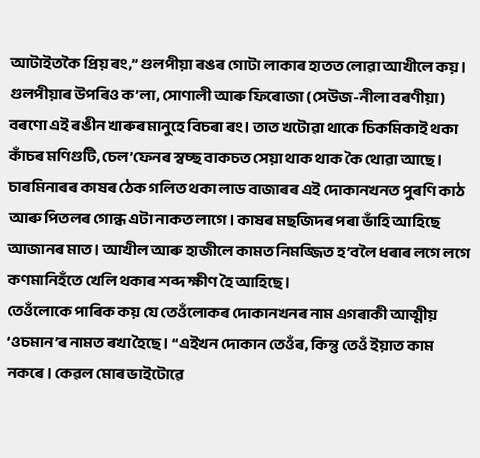আটাইতকৈ প্ৰিয় ৰং,” গুলপীয়া ৰঙৰ গোটা লাকাৰ হাতত লোৱা আখীলে কয়। গুলপীয়াৰ উপৰিও ক’লা, সোণালী আৰু ফিৰোজা (সেউজ-নীলা বৰণীয়া) বৰণো এই ৰঙীন খাৰুৰ মানুহে বিচৰা ৰং। তাত খটোৱা থাকে চিকমিকাই থকা কাঁচৰ মণিগুটি, চেল’ফেনৰ স্বচ্ছ বাকচত সেয়া থাক থাক কৈ থোৱা আছে।
চাৰমিনাৰৰ কাষৰ ঠেক গলিত থকা লাড বাজাৰৰ এই দোকানখনত পুৰণি কাঠ আৰু পিতলৰ গোন্ধ এটা নাকত লাগে। কাষৰ মছজিদৰ পৰা ভাঁহি আহিছে আজানৰ মাত। আখীল আৰু হাজীলে কামত নিমজ্জিত হ’বলৈ ধৰাৰ লগে লগে কণমানিহঁতে খেলি থকাৰ শব্দ ক্ষীণ হৈ আহিছে।
তেওঁলোকে পাৰিক কয় যে তেওঁলোকৰ দোকানখনৰ নাম এগৰাকী আত্মীয় ‘ওচমান’ৰ নামত ৰখা হৈছে। “এইখন দোকান তেওঁৰ, কিন্তু তেওঁ ইয়াত কাম নকৰে। কেৱল মোৰ ভাইটোৱে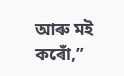আৰু মই কৰোঁ,”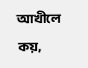আখীলে কয়,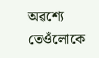অৱশ্যে তেওঁলোকে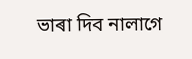ভাৰা দিব নালাগে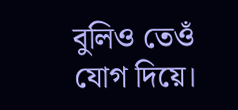বুলিও তেওঁ যোগ দিয়ে।